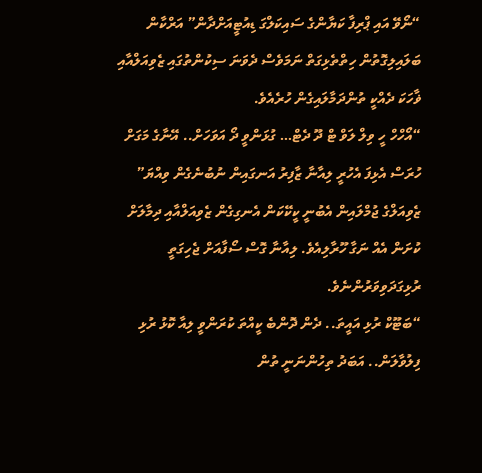“ނޯވޭ އައި ޕްރިފާ ކަޔާންގެ ސައިކަލްގަ ޑިއުޓީއަށްދާން” އަރްކާން ބަލައިލިގޮތުން ހިތްތެޅިގަތް ނަމަވެސް ދެވަނަ ސިކުންތުގައި ޒެވިއަލްއާއި ޥާހަކަ ދެއްކީ ތުންދަމާލައިގެން ހުރެއެވެ.
“އޯހްހް ހީ ވިލް ލަވް ޓް ދޫ ދެޓް… ގުޅަންވީ ދޯ އަވަހަށް.. އޭނާގެ މަގަށް ހުރަސް އެޅިފަ އެހުރީ ލިއާނާ ޒާފިރު އަނގައިން ނުބުނެގެން ވިއްޔަ” ޒެވިއަލްގެ ޖުމްލައިން އެބުނީ ކީކޭކަން އެނގިގެން ޒެވިއަލްއާއި ދިމާލަށް ކުށަން އެއް ނަގާ ހޫރާލިއެވެ. ލިއާނާ ގޮސް ސޯފާއަށް ޖެހިގަތީ ރުޅިގަދަވިވަރުންނެވެ.
“ބަޓޫކް ރުޅި އައީތަ.. ދެން ދޮންބެ ކީއްތަ ކުރަންވީ ލިއާ ކޮޅު ރުޅި ފިލުވާލަން.. އަބަދު ތިހުންނަނީ ތުން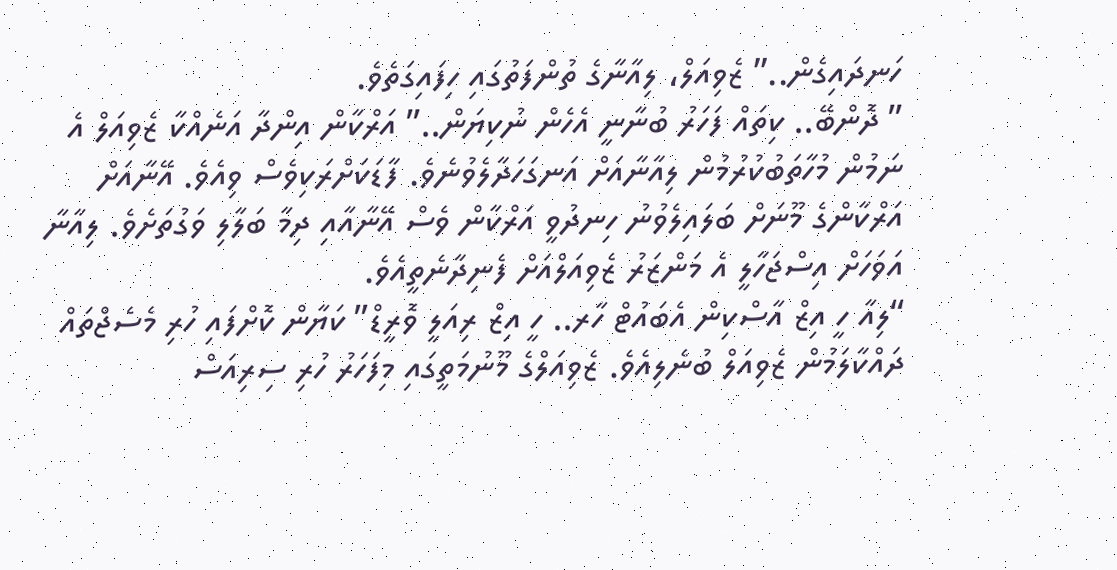ހަނދައިގެން..” ޒެވިއަލް، ލިއާނާގެ ތުންފަތުގައި ހިފައިގަތެވެ.
” ދޮންބޭ.. ކިތައް ފަހަރު ބުނާނީ އެހެން ނުކިޔަން..” އަރްކާން އިންދާ އަނެއްކާ ޒެވިއަލް އެ ނަމުން މުހާތަބުކުރުމުން ލިއާނާއަށް އަނގަހަދާލެވުނެވެ. ފާޑަކަށްރަކިވެސް ވިއެވެ. އޭނާއަށް އަރްކާންގެ މޫނަށް ބަލައިލެވުނު ހިނދުވީ އަރްކާން ވެސް އޭނާއާއި ދިމާ ބަލާލި ވަގުތަށެވެ. ލިއާނާ އަވަހަށް އިސްޖަހާލީ އެ މަންޒަރު ޒެވިއަލްއަށް ފެނިދާނެތީއެވެ.
“ލިއާ ހީ އިޒް އާސްކިން އެބައުޓް ހާރ.. ހީ އިޒް ރިއަލީ ވޮރީޑް” ކަޔާން ކޮށްފައި ހުރި މެސެޖްތައް ދައްކާލަމުން ޒެވިއަލް ބުނެލިއެވެ. ޒެވިއަލްގެ މޫނުމަތީގައި މިފަހަރު ހުރި ސިރިއަސް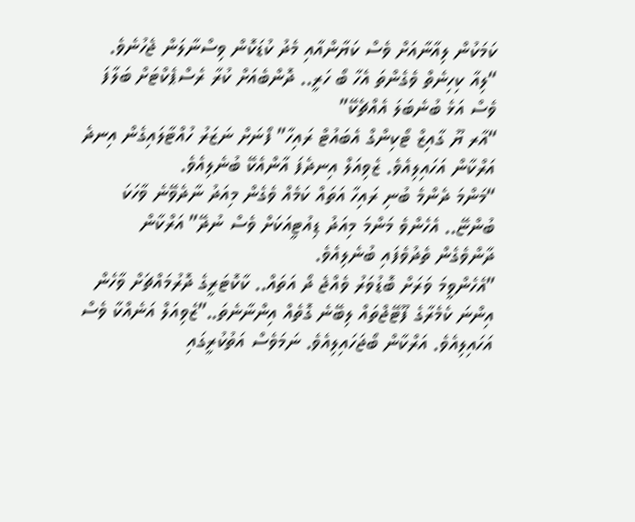ކަމަކުން ލިއާނާއަށް ވެސް ކަޔާންއާއި މެދު ކުޑަކޮން ވިސްނާލަން ޖެހުނެވެ.
“ލިއާ ކިހިނެތް ވެގެންތަ އެހާ ބޯ ހަރީ.. ދޮންބެއަށް ކުރާ ރެސްޕެކްޓަށް ބަލާފަ ވެސް އަޅެ ބުނެބަލަ އެއްޗެކޭ”
“އާރ ޔޫ ގާއިޒް ޓޯކިންގް އެބައުޓް ރައިހާ” ފޯނަށް ނަޒަރު ހުއްޓާލައިގެން އިނދެ އަރްކާން އަހައިލިއެވެ. ޒެވިއަލް އިނދެފަ އާންއެކޭ ބުނެލިއެވެ.
“މަންމަ ދެންމެ ބުނި ރައިހާ އަތައް ކަމެއް ވެގެން މިއަދު ނާދެވޭނެ ވާހަކަ ބުންޏޭ.. އެހެންވެ މަންމަ މިއަދު ޑިއުޓީއަކަށް ވެސް ނުދޭ” އަރްކާން ދާންވެގެން ތެދުވެފައި ބުނެލިއެވެ.
”އެހެންވީމަ ވަރަށް ބޮޑުވަރު ވެއްޖެ ދޯ އަތައް.. ކާކޮޓަރީގެ ދޮރުމައްޗަށް ވާހެން އިންނަ ކެމެރާގެ ފޫޓޭޖްތައް ލިބޭނެ ގޮތެއް އިންނާނެތަ..”ޒެވިއަލް އަނެއްކާ ވެސް އަހައިލިއެވެ. އަރްކާން ބޯޖަހައިލިއެވެ. ނަމަވެސް އަތުކުރީގައި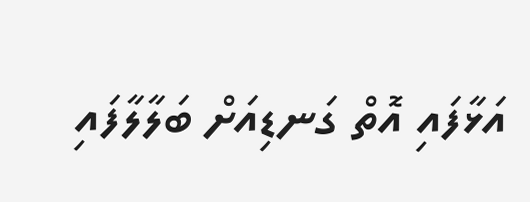އަޅާފައި އޮތް ގަނޑިއަށް ބަލާލާފައި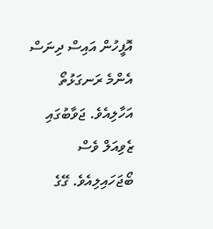އޮފީހުން އައިސް ދިނަސް އެންމެ ރަނގަޅުތޯ އަހާލިއެވެ. ޖަވާބުގައި ޒެވިއަލް ވެސް ބޯޖަހައިލިއެވެ. ގޭގެ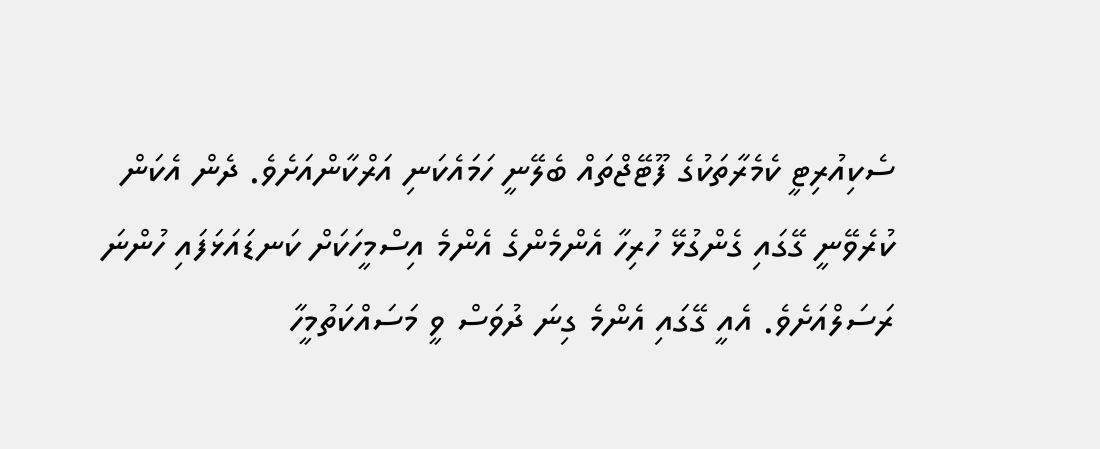ސެކިއުރިޓީ ކެމެރާތަކުގެ ފޫޓޭޖްތައް ބެލޭނީ ހަމައެކަނި އަރްކާންއަށެވެ. ދެން އެކަން ކުރެވޭނީ ގޭގައި ގެންގުޅޭ ހުރިހާ އެންމެންގެ އެންމެ އިސްމީހަކަށް ކަނޑައަޅަފައި ހުންނަ ރަސަލްއަށެވެ. އެއީ ގޭގައި އެންމެ ގިނަ ދުވަސް ވީ މަސައްކަތުމީހާ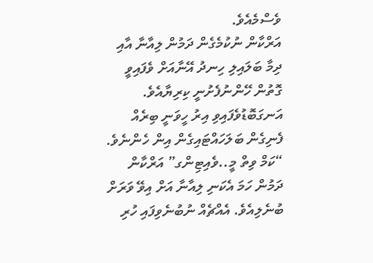ވެސްމެއެވެ.
އަރްކާން ނުކުމެގެން ދަމުން ލިއާނާ އާއި ދިމާ ބަލައިލި ހިނދު އޭނާއަށް ވެފައިވީ ގޮތުން ހޭންނުފެށުނީ ކިރިޔާއެވެ. އަނގަބޮޑުވެފައިވި އިރު ހީވަނީ ބިރެއް ފެނިގެން ބަލަހައްޓައިގެން އިން ހެންނެވެ. “ކަމް ވިތް މީ..ވެއިޓިންގ” އަރްކާން ދަމުން ހަމަ އެކަނި ލިއާނާ އަށް އިވޭ ވަރަށް ބުނެލިއެވެ. އެއްޗެއް ނުބުނެވިފައި ހުރި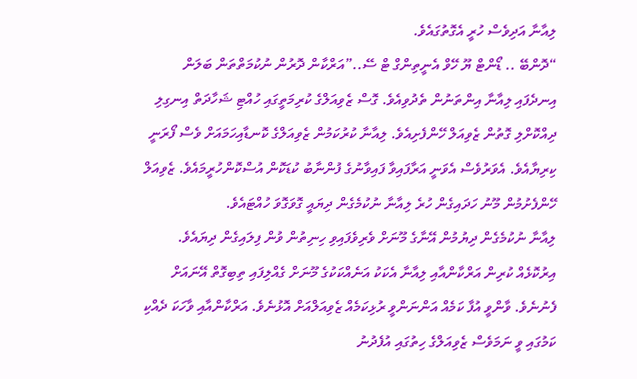ލިއާނާ އަދިވެސް ހުރީ އެގޮތުގައެވެ.
“ދޮންބޭ .. ޑޯންޓް ޔޫ ހޭވް އެނީތިންގް ޓް ސޭ..”އަރްކާން ދޮރުން ނުކުމަތްތަން ބަލަން އިނދެފައި ލިއާނާ އިންތަނުން ތެދުވިއެވެ. ގޮސް ޒެވިއަލްގެ ކުރިމަތީގައި ހުއްޓި ޝަހާދަތް އިނގިލި ދިއްކޮށްލި ގޮތުން ޒެވިއަލް ހޭންފެށިއެވެ. ލިއާނާ ކުރުކަމުން ޒެވިއަލްގެ ކޮނޑާއިހަމައަށް ވެސް ފޯރަނީ ކިރިޔާއެވެ. އެވަރުވެސް އެވަނީ އަރާފައިވާ ފައިވާނުގެ ފުންނާބު ކުޑަކޮން އުސްކޮންހުރީމައެވެ. ޒެވިއަލް ހޭންފެށުމުން މޫނު ހަދައިގެން ހުރެ ލިއާނާ ނުކުމެގެން ދިޔައީ ގޮވަގޮވަ ހުއްޓައެވެ.
ލިއާނާ ނުކުމެގެން ދިޔުމުން އޭނާގެ މޫނަށް ވެރިވެފައިވި ހިނިތުން ވުން ފިލައިގެން ދިޔައެވެ. އިރުކޮޅެއް ކުރިން އަރްކާންއާއި ލިއާނާ އެކަކު އަނެއްކަކުގެ މޫނަށް ގެއްލިފައި ތިބިގޮތް އޭނައަށް ފެނުނެވެ. ވާންވީ އުފާ ކަމެއް އަންނަންވީ ރުޅިކަމެއް ޒެވިއަލްއަށް އޮޅުނެވެ. އަރްކާންއާއި ވާހަކަ ދެއްކި ކަމުގައި ވީ ނަމަވެސް ޒެވިއަލްގެ ހިތުގައި އުފެދުނު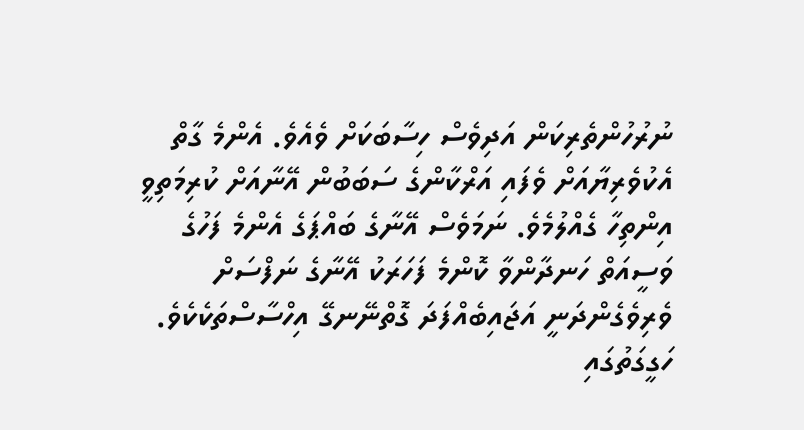ނުރުހުންތެރިކަން އަދިވެސް ހިސާބަކަށް ވެއެވެ. އެންމެ ގާތް އެކުވެރިޔާއަށް ވެފައި އަރްކާންގެ ސަބަބުން އޭނާއަށް ކުރިމަތިވީ އިންތިހާ ގެއްލުމެވެ. ނަމަވެސް އޭނާގެ ބައްޕަގެ އެންމެ ފަހުގެ ވަސީއަތް ހަނދާންވާ ކޮންމެ ފަހަރަކު އޭނާގެ ނަފްސަށް ވެރިވެގެންދަނީ އަޖައިބެއްފަދަ ގޮތްނޭނގޭ އިހްސާސްތަކެކެވެ. ހަގީގަތުގައި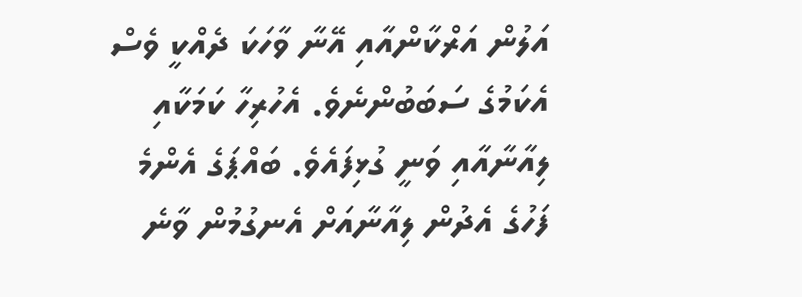އަލުން އަރްކާންއާއި އޭނާ ވާހަކަ ދެއްކީ ވެސް އެކަމުގެ ސަބަބުންނެވެ. އެހުރިހާ ކަމަކާއި ލިއާނާއާއި ވަނީ ގުޅިފައެވެ. ބައްޕަގެ އެންމެ ފަހުގެ އެދުން ލިއާނާއަށް އެނގުމުން ވާނެ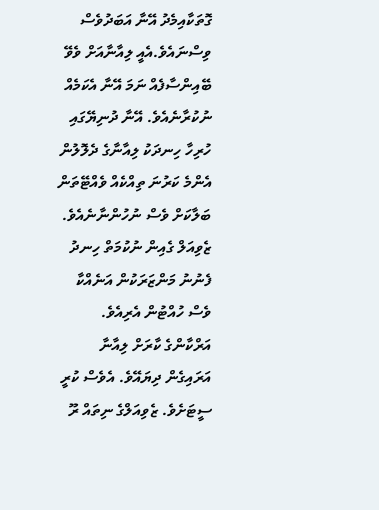ގޮތަކާއިމެދު އޭނާ އަބަދުވެސް ވިސްނައެވެ.އެއީ ލިއާނާއަށް ވެވޭ ބޭއިންސާފެއް ނަމަ އޭނާ އެކަމެއް ނުކުރާނެއެވެ. އޭނާ ދުނިޔޭގައި ހުރިހާ ހިނދަކު ލިއާނާގެ ދެލޮލުން އެންމެ ކަރުނަ ތިއްކެއް ވެއްޓޭތަން ބަލާކަށް ވެސް ނުހުންނާނެއެވެ.
ޒެވިއަލް ގެއިން ނުކުމަތް ހިނދު ފެނުނު މަންޒަރަކުން އަނެއްކާ ވެސް ހުއްޓުން އެރިއެވެ. އަރްކާންގެ ކާރަށް ލިއާނާ އަރައިގެން ދިޔައޭވެ. އެވެސް ކުރީ ސީޓަށެވެ. ޒެވިއަލްގެ ނިތައް ރޫ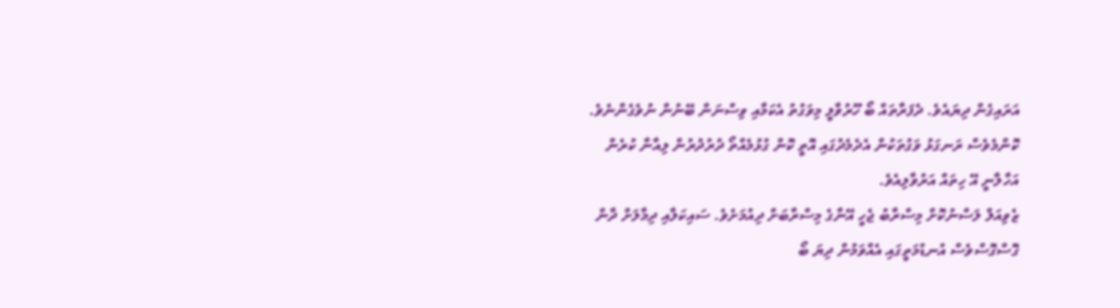އަރައިގެން ދިޔައެވެ. ދެފަރާތައް ބޯ ހޫރުވާލީ މިވަގުތު އެކަމާއި ވިސްނަން ބޭނުން ނުވެގެންނެވެ. ކޮންމެވެސް ރަނގަޅު ވަގުތަކުން އެދެމެދުގައި އޮތީ ކޮން ގުޅުމެއްތޯ ދުރުދުރުން ލިއާނާ ކުރެން އަހާލާނީ އޭ ހިތައް އަރުވާލިއެވެ.
ޒެވިއަލް ލަސްނުކޮށް މިސްރާބު ޖެހީ އޭނާގެ މިސްރާބަށް ދިއުމަށެވެ. ސައިކަލާއި ދިމާލަށް ދާން ގޮސްގޮސްވެސް އުނޑުމަތީގައި އެއްވަމުން ދިޔަ ބޯ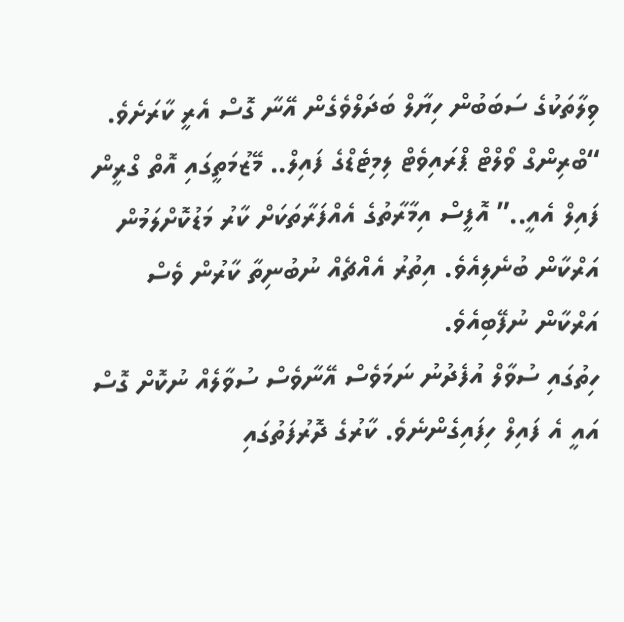ވިލާތަކުގެ ސަބަބުން ހިޔާލް ބަދަލްވެގެން އޭނާ ގޮސް އެރީ ކާރަށެވެ.
“ބްރިންގް ވޯލްޓް ޕްރައިވެޓް ލިމިޓެޑްގެ ފައިލް.. މޭޒުމަތީގައި އޮތް ގްރީން ފައިލް އެއީ..” އޮފީސް އިމާރާތުގެ އެއްފަރާތަކަށް ކާރު މަޑުކޮށްލަމުން އަރްކާން ބުނެލިއެވެ. އިތުރު އެއްޗެއް ނުބުނިތާ ކާރުން ވެސް އަރްކާން ނުފޭބިއެވެ.
ހިތުގައި ސުވާލް އުފެދުނު ނަމަވެސް އޭނާވެސް ސުވާލެއް ނުކޮށް ގޮސް އައީ އެ ފައިލް ހިފައިގެންނެވެ. ކާރުގެ ދޮރުފަތުގައި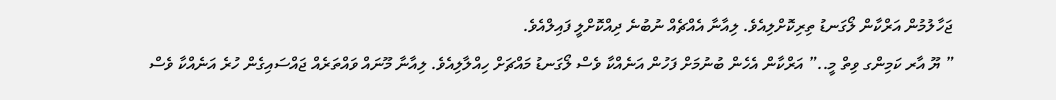ޖަހާލުމުން އަރްކާން ލޯގަނޑު ތިރިކޮށްލިއެވެ. ލިއާނާ އެއްޗެއް ނުބުނެ ދިއްކޮށްލީ ފައިލްއެވެ.
” ޔޫ އާރ ކަމިންގ ވިތް މީ..” އަރްކާން އެހެން ބުނުމަށް ފަހުން އަނެއްކާ ވެސް ލޯގަނޑު މައްޗަށް ހިއްލާލިއެވެ. ލިއާނާ މޫނައް ވައްތަރެއް ޖައްސައިގެން ހުރެ އަނެއްކާ ވެސް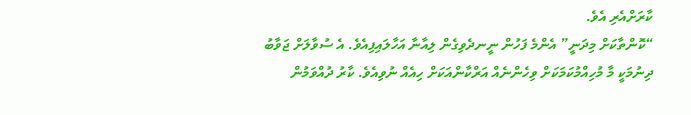ކާރަށްއެރި އެވެ.
“ކޮންތާކަށް މިދަނީ” އެންމެ ފަހުން ނީނދެވިގެން ލިއާނާ އަހާލައިފިއެވެ. އެ ސުވާލަށް ޖަވާބު ދިނުމަކީ މާ މުހިއްމުކަމަކަށް ވިހެންނެއް އަރްކާންއަކަށް ހިއެއް ނުވިއެވެ. ކާރު ދުއްވަމުން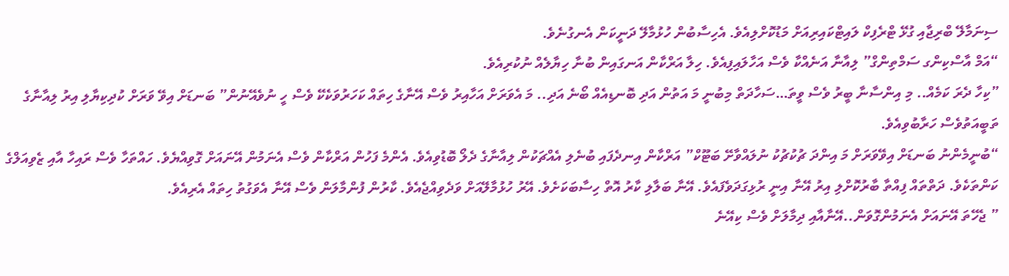ސިނަމާލޭ ބްރިޖާއި ގުޅޭ ޓްރެފިކް ލައިޓްކައިރިއަށް މަޑުކޮށްލިއެވެ. އެހިސާބުން ހުޅުމާލޭ ދަނީކަން އެނގުނެވެ.
“އަމް އާސްކިންގ ސަމްތިންގް” ލިއާނާ އަނެއްކާ ވެސް އަހާލައިފިއެވެ. ހިލާ އަރްކާން އަނގައިން ބުނާ ހިޔާލެއް ނުކުރިއެވެ.
”ކިހާ ދެރަ ކަމެއް.. މި އިންސާނާ ބީރު ވެސް ވީތަ…ސަހާދަތް މިބުނީ މަ އަތުން އަދި ބޮނޑިއެއް ބޯނެ އަދި.. މަ އެވަރަށް އަހާއިރު ވެސް އޭނާގެ ހިތައް ކަހަރުވަކެކޭ ވެސް ހީ ނުވެއޭނުން” ބަނޑަށް އިވޭ ވަރަށް ކުދިކިޔާލި އިރު ލިއާނާގެ ތަބީއަތުވެސް ހަރާބުވިއެވެ.
“ބުނީމެންނު ބަނޑަށް އިވޭވަރަށް މަ އިންދަ ޗުކުޗުކު ނުލައްވާށޭ ބަޓޫކް” އަރްކާން އިނދެފައި ބުނެލި އެއްޗަކުން ލިއާނާގެ ދެލޯ ބޮޑުވިއެވެ. އެންމެ ފަހުން އަރްކާން ވެސް އެނަމުން އޭނައަށް ގޮވިއްޔެވެ. ހައްތަހާ ވެސް ރައިހާ އާއި ޒެވިއަލްގެ ކަންތަކެވެ. ދަތްތައް ފިއްތާ ބާރުކޮށްލި އިރު އޭނާ އިނީ ރުޅިގަދަވެފައެވެ. އޭނާ ބަލާލި ކާރު އޮތް ހިސާބަކަށެވެ. އޭރު ހުޅުމާލޭއަށް ވަދެވިއްޖެއެވެ. ކާރުން ފުންމާލަން ވެސް އޭނާ އެވަގުތު ހިތައް އެރިއެވެ.
” ޖެހޭތަ އޭނައަށް އެނަމުންގޮވަން..އޭނާއާއި ދިމާލަށް ވެސް ކިއޭނެ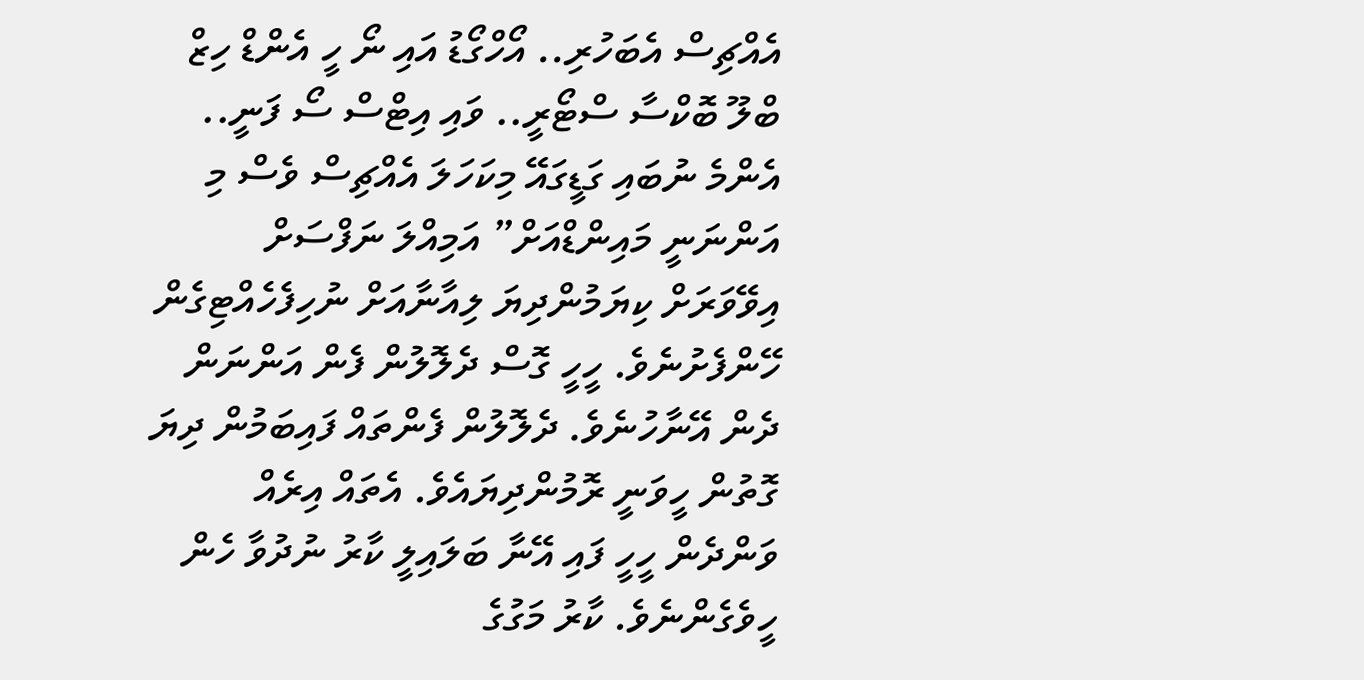އެއްޗިސް އެބަހުރި.. އޯހްގޯޑު އައި ނޯ ހީ އެންޑް ހިޒް ބްލޫ ބޮކްސާ ސްޓޯރީ.. ވައި އިޓްސް ސޯ ފަނީ.. އެންމެ ނުބައި ގަޑީގައޭ މިކަހަލަ އެއްޗިސް ވެސް މި އަންނަނީ މައިންޑްއަށް” އަމިއްލަ ނަފްސަށް އިވޭވަރަށް ކިޔަމުންދިޔަ ލިއާނާއަށް ނުހިފެހެއްޓިގެން ހޭންފެށުނެވެ. ހީހީ ގޮސް ދެލޮލުން ފެން އަންނަން ދެން އޭނާހުނެވެ. ދެލޮލުން ފެންތައް ފައިބަމުން ދިޔަ ގޮތުން ހީވަނީ ރޮމުންދިޔައެވެ. އެތައް އިރެއް ވަންދެން ހީހީ ފައި އޭނާ ބަލައިލީ ކާރު ނުދުވާ ހެން ހީވެގެންނެވެ. ކާރު މަގުގެ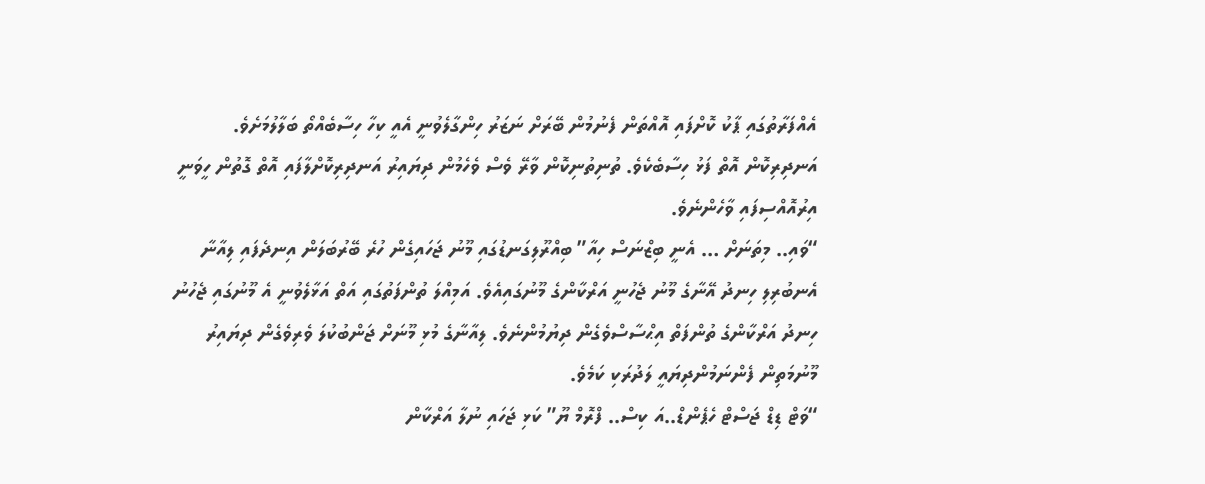އެއްފަރާތުގައި ޕާކު ކޮށްފައި އޮއްތަން ފެނުމުން ބޭރަށް ނަޒަރު ހިންގާލެވުނީ އެއީ ކިހާ ހިސާބެއްތޯ ބަލާލުމަށެވެ. އަނދިރިކޮން އޮތް ފަޅު ހިސާބެކެވެ. ތުނިތުނިކޮން ވާރޭ ވެސް ވެހެމުން ދިޔައިރު އަނދިރިކޮށްލާފައި އޮތް ގޮތުން ހީވަނީ އިރުއޮއްސިފައި ވާހެންނެވެ.
“ވައި.. މިތަނަށް … އެނީ ބިޒްނަސް ހިއާ” ބިއްރޫލިގަނޑުގައި މޫނު ޖަހައިގެން ހުރެ ބޭރުބަލަން އިނދެފައި ލިއާނާ އެނބުރިލި ހިނދު އޭނާގެ މޫނު ޖެހުނީ އަރްކާންގެ މޫނުގައިއެވެ. އަމިއްލަ ތުންފަތުގައި އަތް އަޅާލެވުނީ އެ މޫނުގައި ޖެހުނު ހިނދު އަރްކާންގެ ތުންފަތް އިޙްސާސްވެގެން ދިޔުމުންނެވެ. ލިއާނާގެ މުޅި މޫނަށް ޖަންބުކުލަ ވެރިވެގެން ދިޔައިރު މޫނުމަތިން ފެންނަމުންދިޔައީ ލަދުރަކި ކަމެވެ.
“ވަޓް ޑިޑް ޖަސްޓް ހެޕެންޑް..އަ ކިސް.. ފްރޮމް ޔޫ” ކަޅި ޖަހައި ނުލާ އަރްކާން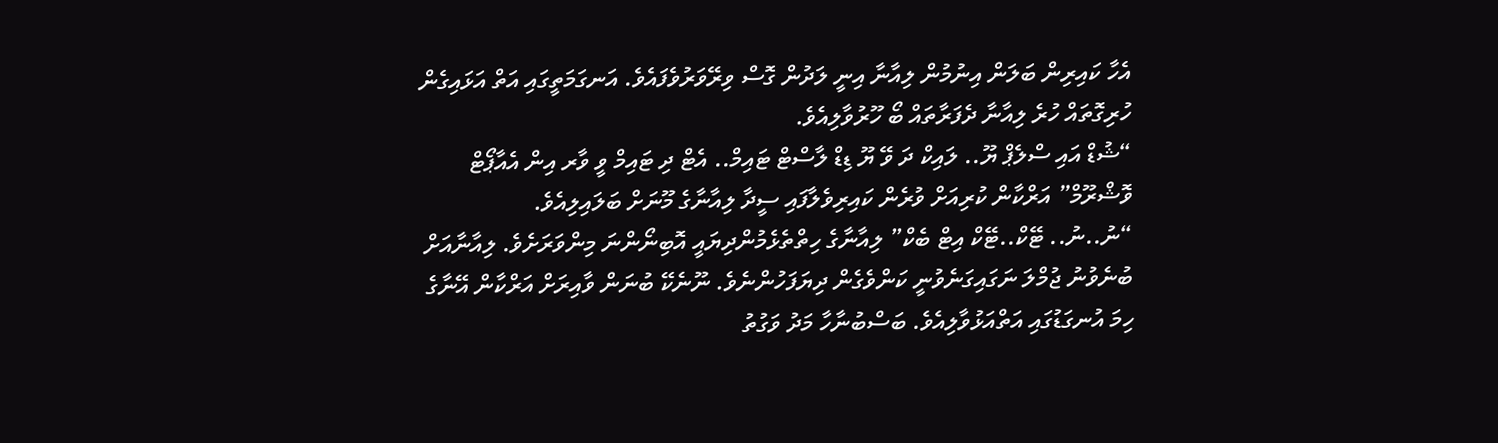އެހާ ކައިރިން ބަލަން އިނުމުން ލިއާނާ އިނީ ލަދުން ގޮސް ވިރޭވަރުވެފައެވެ. އަނގަމަތީގައި އަތް އަޅައިގެން ހުރިގޮތައް ހުރެ ލިއާނާ ދެފަރާތައް ބޯ ހޫރުވާލިއެވެ.
“ޝުޑް އައި ސްލެޕް ޔޫ.. ލައިކް ދަ ވޭ ޔޫ ޑިޑް ލާސްޓް ޓައިމް.. އެޓް ދި ޓައިމް ވީ ވާރ އިން އެއާޕޯޓް ވޮޝްރޫމް” އަރްކާން ކުރިއަށް ވުރެން ކައިރިވެލާފައި ސީދާ ލިއާނާގެ މޫނަށް ބަލައިލިއެވެ.
“ނު..ނު.. ޓޭކް..ޓޭކް އިޓް ބެކް” ލިއާނާގެ ހިތްތެޅެމުންދިޔައީ އޮބިނޯންނަ މިންވަރަށެވެ. ލިއާނާއަށް ބުނެވުނު ޖުމްލަ ނަގައިގަނެވުނީ ކަންވެގެން ދިޔަފަހުންނެވެ. ނޫނެކޭ ބުނަން ވާއިރަށް އަރްކާން އޭނާގެ ހިމަ އުނގަޑުގައި އަތްއަޅުވާލިއެވެ. ބަސްބުނާހާ މަދު ވަގުތު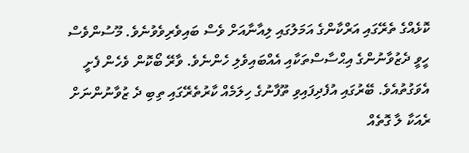ކޮޅެއްގެ ތެރޭގައި އަރްކާންގެ އަމަލުގައި ލިއާނާއަށް ވެސް ބައިވެރިވެވުނެވެ. މޫސުންވެސް ހީވީ ދެޒުވާނުންގެ އިޙްސާސްތަކާއި އެއްބައިވެލި ހެންނެވެ. ވާރޭ ބޯކޮން ވެހެން ފެށީ އެވަގުތުއެވެ. ބޭރުގައި އުފެދިފައިވި ތޫފާނުގެ ހިލަމެއް ކާރުތެރޭގައި ތިބި ދެ ޒުވާނުންނަށް ރެއަކާ ލާ ގޮތެއް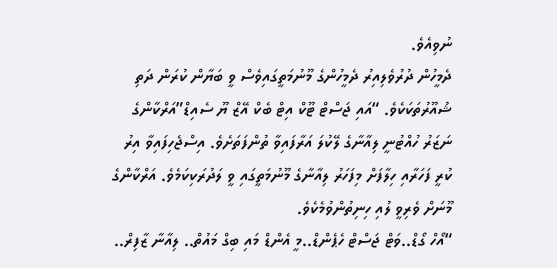ނުވިއެވެ.
ދެމީހުން ދުރުވެލިއިރު ދެމީހުންގެ މޫނުމަތީގައިވެސް ވީ ބަޔާން ކުރަން ދަތި ޝުއޫރުތަކަކެވެ. “އައި ޖަސްޓް ޓޫކް އިޓް ބެކް އޭޒް ޔޫ ސެއިޑް”އަރްކާންގެ ނަޒަރު ހުއްޓުނީ ލިއާނާގެ ލޭކުލަ އަރާފައިވާ ތުންފަތަށެވެ. އިސްޖެހިފައިވާ އިރު ކުރީ ފަހަރާއި ހިލާފަށް މިފަހަރު ލިއާނާގެ މޫނުމަތީގައި ވީ ލަދުރަކިކަމެވެ. އަރްކާންގެ މޫނަށް ވެރިވީ ލުއި ހިނިތުންވުމެކެވެ.
“އޯހް ގޯޑް..ވަޓް ޖަސްޓް ހެޕެންޑް..މީ އެންޑް މައި ބިގް މައުތް.. ލިއާނާ ޒާފިރް..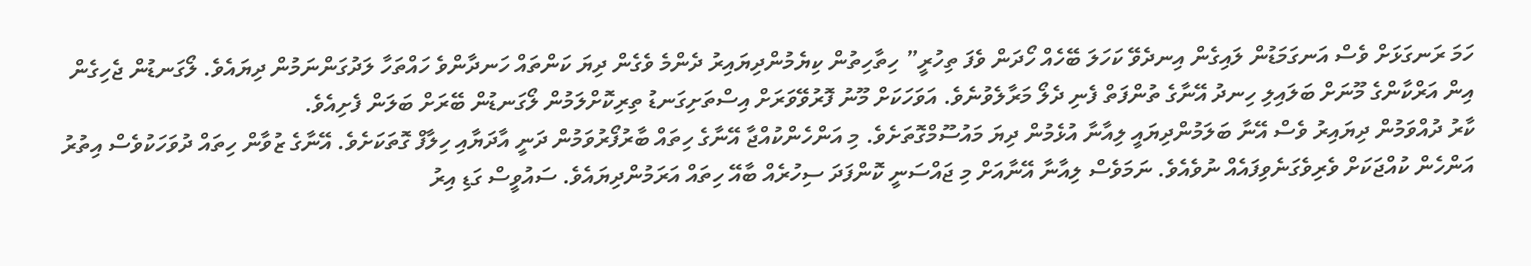ހަމަ ރަނގަޅަށް ވެސް އަނގަމަޑުން ލައިގެން އިނދެވޭ ކަހަލަ ބޭހެއް ހޯދަން ވެފަ ތިހުރީ” ހިތާހިތުން ކިޔެމުންދިޔައިރު ދެންމެ ވެގެން ދިޔަ ކަންތައް ހަނދާންވެ ހައްތަހާ ލަދުގަންނަމުން ދިޔައެވެ. ލޯގަނޑުން ޖެހިގެން އިން އަރްކާންގެ މޫނަށް ބަލައިލި ހިނދު އޭނާގެ ތުންފަތް ފެނި ދެލޯ މަރާލެވުނެވެ. އަވަހަކަށް މޫނު ފޮރުވޭވަރަށް އިސްތަށިގަނޑު ތިރިކޮށްލަމުން ލޯގަނޑުން ބޭރަށް ބަލަން ފެށިއެވެ.
ކާރު ދުއްވަމުން ދިޔައިރު ވެސް އޭނާ ބަލަމުންދިޔައީ ލިއާނާ އުޅެމުން ދިޔަ މައުސޫމްގޮތަށެވެ. މި އަންހެންކުއްޖާ އޭނާގެ ހިތައް ބާރުފޯރުވަމުން ދަނީ އާދަޔާއި ހިލާފް ގޮތަކަށެވެ. އޭނާގެ ޒުވާން ހިތައް ދުވަހަކުވެސް އިތުރު އަންހެން ކުއްޖަކަށް ވެރިވެގަނެވިފައެއް ނުވެއެވެ. ނަމަވެސް ލިއާނާ އޭނާއަށް މި ޖައްސަނީ ކޮންފަދަ ސިހުރެއް ބާއޭ ހިތައް އަރަމުންދިޔައެވެ. ސައުވީސް ގަޑި އިރު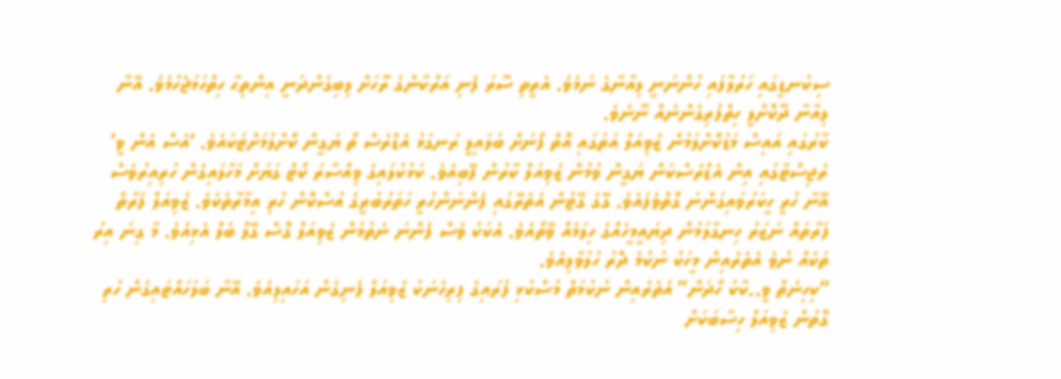ސިކުނޑީގައި ހަރުލާފައި ހުންނަނީ ލިއާނާގެ ނަމެވެ. އެރީތި ސޫރަ ފެނި އަރްކާންގެ ރޫހަށް ލިބިގެންދަނީ އިންތިޙާ ހިތްހަމަޖެހުމެވެ. އޭނާ ލިއާނާ ދޫކޮށްލީ ހިތްފުރިގެންނެއް ނޫނެވެ.
ކާރުގައި އައިސް މަޑުކޮށްލަމުން ޒެވިއަލް އަތުގައި އޮތް ފޯނަށް ބަލައިލީ ރަނގަޅު އެޑްރެސް ތޯ ޔަގީން ކޮށްލުމަށްޓަކައެވެ. ‘އެސް އެން ވީ’ ރެޖިސްޓާގައި އިން އެޑްރެސްކަން ޔަގީން ވުމުން ޒެވިއަލް ކާރުން ފޭބިއެވެ. ކަޅުކުލައިގެ ވިއްސާރަ ކޯޓް ގަޔަށް މަހާލައިގެން ހުރިއިރުވެސް އޭނާ ހުރީ ހީކަރުވައިގަންނަ ގޮތްވެފައެވެ. ގޭގެ ގޭޓުން އެތެރޭގައި ފެންނަންހުރީ ހަތަރުބުރީގެ އުސްކޮން ހުރި އިމާރާތެކެވެ. ޒެވިއަލް ފަރާތް ފަރާތައް ނަޒަރު ހިނގާލަމުން ދިޔައީމީހެއްގެ ހިލަމެއް ވޭތޯއެވެ. އެކަކު ވެސް ފެންނަ ނެތުމުން ޒެވިއަލް ގޮސް ގޭލް ބެލް އެޅިއެވެ. މާ ގިނަ އިރު ތަކެއް ނުވެ އެތެރެއިން މީހަކު ނުކުމެ ދޮރު ހުލުވާލިއެވެ.
“ކިހިނެތް ވީ..ކާކު ހޯދަން” އެތެރެއިން ނުކުމަތް މުސްކުޅި ފުރައިގެ ފިރިހެނަކު ޒެވިއަލް ފެނިގެން އަހައިލިއެވެ. އޭނާ ބަލަހައްޓައިގެން ހުރި ގޮތުން ޒެވިއަލް ހިސާބަކަށް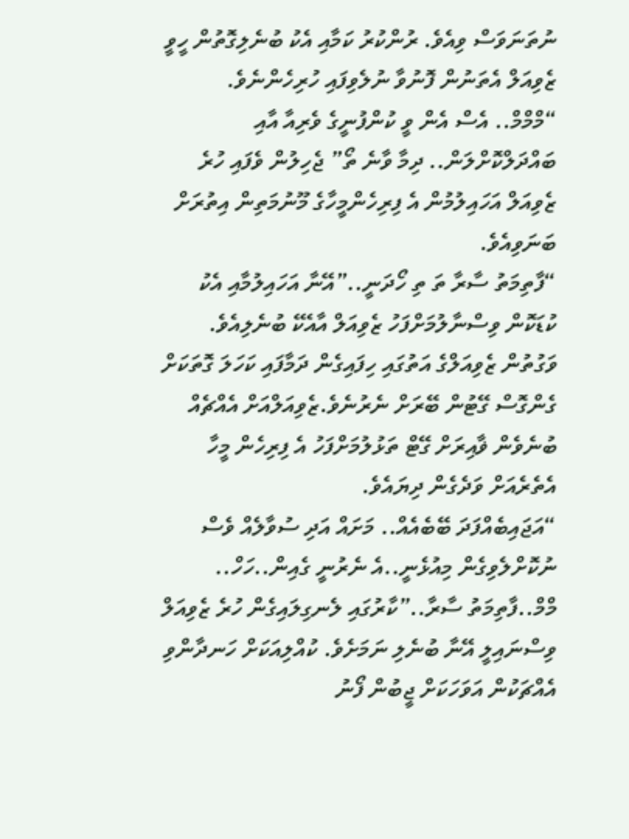ނުތަނަވަސް ވިއެވެ. ރުންކުރު ކަމާއި އެކު ބުނެލިގޮތުން ހީވީ ޒެވިއަލް އެތަނުން ފޮނުވާ ނުލެވިފައި ހުރިހެންނެވެ.
“މްމްމް.. އެސް އެން ވީ ކުންފުނީގެ ވެރިއާ އާއި ބައްދަލްކޮށްލަން.. ދިމާ ވާނެ ތޯ” ޖެހިލުން ވެފައި ހުރެ ޒެވިއަލް އަހައިލުމުން އެ ފިރިހެންމީހާގެ މޫނުމަތިން އިތުރަށް ބަނަވިއެވެ.
“ފާތިމަތު ސާރާ ތަ ތި ހޯދަނީ..”އޭނާ އަހައިލުމާއި އެކު ކުޑަކޮން ވިސްނާލުމަށްފަހު ޒެވިއަލް އާއެކޭ ބުނެލިއެވެ. ވަގުތުން ޒެވިއަލްގެ އަތުގައި ހިފައިގެން ދަމާފައި ކަހަލަ ގޮތަކަށް ގެންގޮސް ގޭޓުން ބޭރަށް ނެރުނެވެ.ޒެވިއަލްއަށް އެއްޗެއް ބުނެވެން ޥާއިރަށް ގޭޓް ތަޅުލުމަށްފަހު އެ ފިރިހެން މީހާ އެތެރެއަށް ވަދެގެން ދިޔައެވެ.
“އަޖައިބެއްފަދަ ބޭބެއެއް.. މަށައް އަދި ސުވާލެއް ވެސް ނުކޮށްލެވިގެން މިއުޅެނީ..އެ ނެރުނީ ގެއިން..ހަހް.. މްމް..ފާތިމަތު ސާރާ..”ކާރުގައި ލެނގިލައިގެން ހުރެ ޒެވިއަލް ވިސްނައިލީ އޭނާ ބުނެލި ނަމަށެވެ. ކުއްލިއަކަށް ހަނދާންވި އެއްޗަކުން އަވަހަކަށް ޖީބުން ފޯނު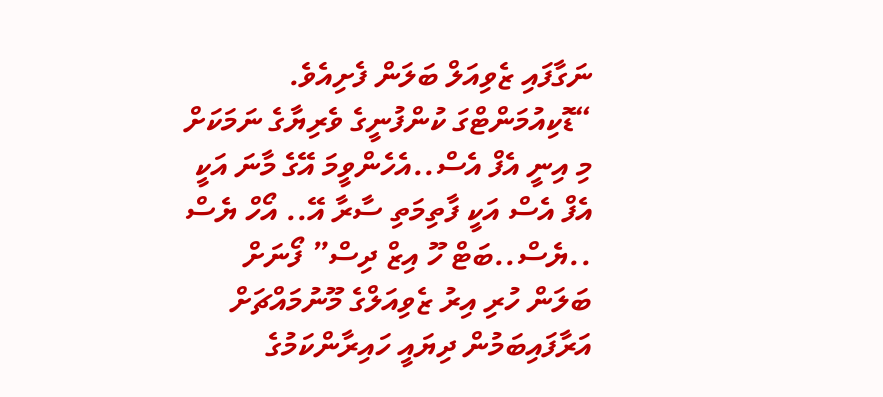ނަގާފައި ޒެވިއަލް ބަލަން ފެށިއެވެ.
“ޑޮކިއުމަންޓްގަ ކުންފުނީގެ ވެރިޔާގެ ނަމަކަށް މި އިނީ އެފް އެސް..އެހެންވީމަ އޭގެ މާނަ އަކީ އެފް އެސް އަކީ ފާތިމަތި ސާރާ އޭ.. އޯހް ޔެސް ..ޔެސް..ބަޓް ހޫ އިޒް ދިސް” ފޯނަށް ބަލަން ހުރި އިރު ޒެވިއަލްގެ މޫނުމައްޗަށް އަރާފައިބަމުން ދިޔައީ ހައިރާންކަމުގެ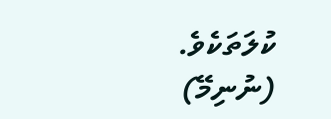ކުލަތަކެވެ.
(ނުނިމޭ)